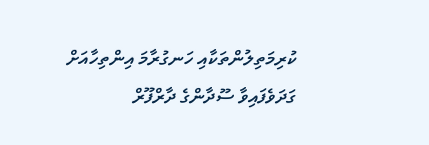ކުރިމަތިލުންތަކާއި ހަނގުރާމަ އިންތިހާއަށް ގަދަވެފައިވާ ސޫދާންގެ ދާރްފޫރް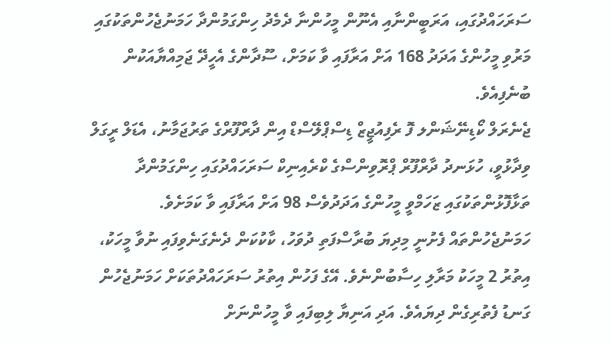ސަރަހައްދުގައި، އަރަބީންނާއި އެނޫން މީހުންނާ ދެމެދު ހިންގަމުންދާ ހަމަނުޖެހުންތަކުގައި މަރުވި މީހުންގެ އަދަދު 168 އަށް އަރާފައި ވާ ކަމަށް، ސޫދާންގެ އެހީދޭ ޖަމިއްޔާއަކުން ބުނެފިއެވެ.
ޖެނެރަލް ކޯޑިނޭޝަންލ ފޮ ރެފިއުޖީޒް ޑިސްޕްލޭސްޑް އިން ދާރްފޫރްގެ ތަރުޖަމާނު، އެޑަލް ރީގަލް ވިދާޅުވީ، ހުޅަނދު ދާރްފޫރް ޕްރޮވިންސްގެ ކްރެއިނިކް ސަރަހައްދުގައި ހިންގަމުންދާ ތަޅާފޮޅުންތަކުގައި ޒަހަމްވީ މީހުންގެ އަދަދުވެސް 98 އަށް އަރާފައި ވާ ކަމަށެވެ.
ހަމަނުޖެހުންތައް ފެށުނީ މިދިޔަ ބުރާސްފަތި ދުވަހު، ކާކުކަން ދެނެގަނެވިފައި ނުވާ މީހަކު، އިތުރު 2 މީހަކު މަރާލި ހިސާބުންނެވެ. އޭގެ ފަހުން އިތުރު ސަރަހައްދުތަކަށް ހަމަނުޖެހުން ގަނޑު ފެތުރިގެން ދިޔައެވެ. އަދި އަނިޔާ ލިބިފައި ވާ މީހުންނަށް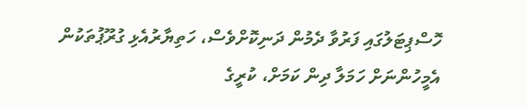ހޮސްޕިޓަލުގައި ފަރުވާ ދެމުން ދަނިކޮށްވެސް، ހަތިޔާރުއެޅި ގުރޫޕުތަކުން އެމީހުންނަށް ހަމަލާ ދިން ކަމަށް، ކުރީގެ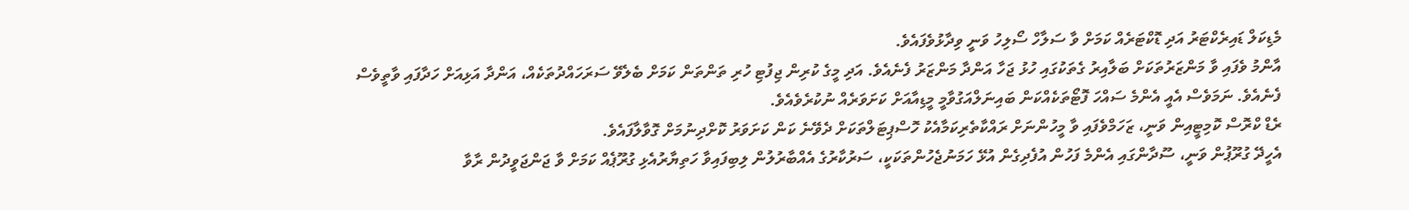މެޑިކަލް ޑައިރެކްޓަރު އަދި ޑޮކްޓަރެއް ކަމަށް ވާ ސަލާހް ސޯލިހު ވަނީ ވިދާޅުވެފައެވެ.
އާންމު ވެފައި ވާ މަންޒަރުތަކަށް ބަލާއިރު ގެތަކުގައި ހުޅު ޖަހާ އަންދާ މަންޒަރު ފެނެއެވެ. އަދި މީގެ ކުރިން ޖިފުޓި ހުރި ތަންތަން ކަމަށް ބެލެވޭ ސަރަހައްދުތަކެއް، އަންދާ އަޅިއަށް ހަދާފައި ވާތީވެސް ފެނެއެވެ. ނަމަވެސް އެއީ އެންމެ ސައްހަ ފޮޓޯތަކެއްކަން ބައިނަލްއަގުވާމީ މީޑިއާއަށް ކަށަވަރެއް ނުކުރެވެއެވެ.
ރެޑް ކްރޮސް ކޮމިޓީއިން ވަނީ، ޒަހަމްވެފައި ވާ މީހުންނަށް ރައްކާތެރިކަމާއެކު ހޮސްޕިޓަލްތަކަށް ދެވޭނެ ކަން ކަށަވަރު ކޮށްދިނުމަށް ގޮވާލާފައެވެ.
އެހީދޭ ގުރޫޕުން ވަނީ، ސޫދާންގައި އެންމެ ފަހުން އުފެދިގެން އުޅޭ ހަމަނުޖެހުންތަކަކީ، ސަރުކާރުގެ އެއްބާރުލުން ލިބިފައިވާ ހަތިޔާރުއެޅި ގުރޫޕެއް ކަމަށް ވާ ޖަންޖަވީދުން ރާވާ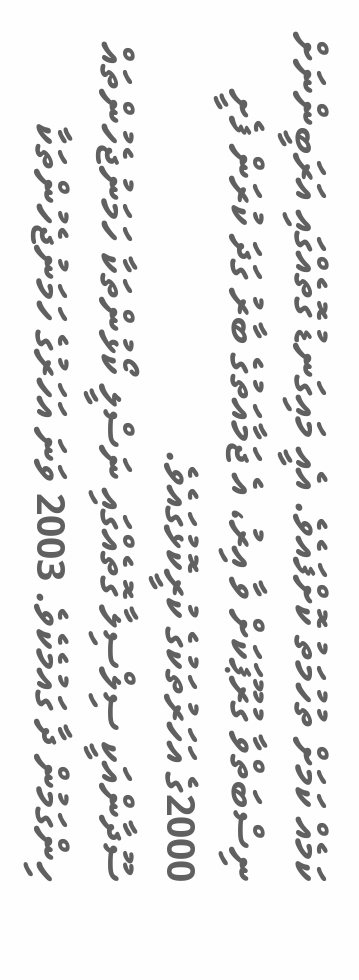ކަމެއް ކަމަށް ތުހުމަތު ކޮށްފައެވެ. އެއީ މައިގަނޑު ގޮތެއްގައި އަރަބީންނަށް ނިސްބަތްވާ ގުރޫޕަކަށް ވާ އިރު، އެ ޖަމާއަތުގެ ބާރު ގަދަ ކުރަން ފެށީ 2000ގެ އަހަރުތަކުގެ ކުރީކޮޅުގައެވެ.
ސޫދާންއަކީ ސިލްސިލާ ގޮތެއްގައި ނަސްލީ ކޯޅުންތަކާ ހަމަނުޖެހުންތައް ހިންގަމުން ދާ ގައުމެކެވެ. 2003 ވަނަ އަހަރުގެ ހަމަނުޖެހުންތަކާ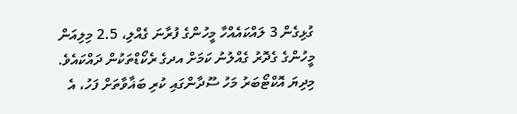ގުޅިގެން 3 ލައްކައެއްހާ މީހުންގެ ފުރާނަ ގެއްލި، 2.5 މިލިއަން މީހުންގެ ގެދޮރު ގެއްލުނު ކަމަށް އދގެ ރެކޯޑްތަކުން ދައްކައެވެ.
މިދިޔަ އޮކްޓޯބަރު މަހު ސޫދާންގައި ކުރި ބަޣާވާތަށް ފަހު، އެ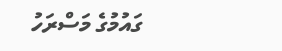ގައުމުގެ މަސްރަހު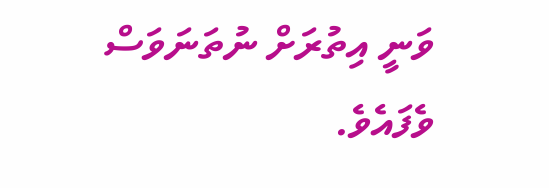ވަނީ އިތުރަށް ނުތަނަވަސް ވެފައެވެ.